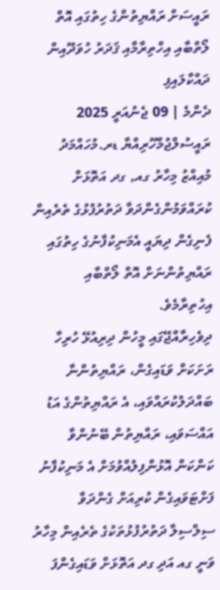ރައީސަށް ރައްޔިތުންގެ ހިތުގައި އޮތް ލޯތްބާއި އިހްތިރާމާއި ޤަދަރު ހުވަދޫއިން ދައްކާލައިފި
ދެންމެ | 09 ޖެނުއަރީ 2025
ރައީސުލްޖުމްހޫރިއްޔާ ޑރ.މުހައްމަދު މުއިއްޒު މިހާރު ގއ, ގދ އަތޮޅަށް ކުރައްވަމުންގެންދަވާ ދަތުރުފުޅުގެ ތެރެއިން ފެނިގެން ދިޔައީ އެމަނިކުފާނުގެ ހިތުގައި ރައްޔިތުންނަށް އޮތް ލޯތްބާއި އިހުތިރާމެވެ.
ދިވެހިރާއްޖޭގައި މީހުން ދިރިއުޅޭ ހުރިހާ ރަށަކަށް ވަޑައިގެން، ރައްޔިތުންނާ ބައްދަލުކުރައްވައި، އެ ރައްޔިތުންގެ އަޑު އައްސަވައި، ރައްޔިތުން ބޭނުންވާ ކަންކަން އޮޅުންފިލުއްވުމަށް އެ މަނިކުފާނު ފަށްޓަވައިގެން ކުރިއަށް ގެންދަވާ ސިލްސިލާ ދަތުރުފުޅުތަކުގެ ތެރެއިން މިހާރު ވަނީ ގއ އަދި ގދ އަތޮޅަށް ވަޑައިގެންފަ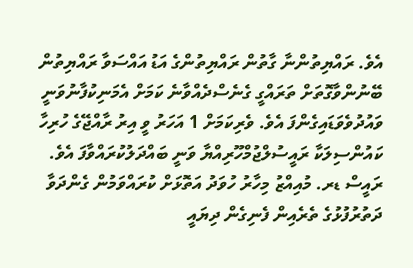އެވެ. ރައްޔިތުންނާ ގާތުން ރައްޔިތުންގެ އަޑު އައްސަވާ ރައްޔިތުން ބޭނުންވާގޮތަށް ތަރައްގީ ގެނެސްދެއްވާނެ ކަމަށް އެމަނިކުފާނުވަނީ ވައުދުވެވަޑައިގެންފަ އެވެ. ވެރިކަމަށް 1 އަހަރު ވީ އިރު ރާއްޖޭގެ ހުރިހާ ކައުންސިލަކާ ރައީސުލްޖުމްހޫރިއްޔާ ވަނީ ބައްދަލުކުރައްވާފަ އެވެ.
ރައީސް ޑރ. މުއިއްޒު މިހާރު ހުވަދު އަތޮޅަށް ކުރައްވަމުން ގެންދަވާ ދަތުރުފުޅުގެ ތެރެއިން ފެނިގެން ދިޔައީ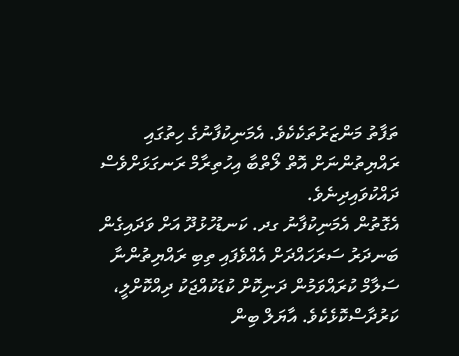ތަފާތު މަންޒަރުތަކެކެވެ. އެމަނިކުފާނުގެ ހިތުގައި ރައްޔިތުންނަށް އޮތް ލޯތްބާ އިހުތިރާމް ރަނގަޅަށްވެސް ދައްކުވައިދިނެވެ.
އެގޮތުން އެމަނިކުފާނު ގދ. ކަނޑުހުޅުދޫ އަށް ވަދައިގެން ބަނދަރު ސަރަހައްދަށް އެއްވެފައި ތިބި ރައްޔިތުންނާ ސަލާމް ކުރައްވަމުން ދަނިކޮށް ކުޑަކުއްޖަކު ދިއްކޮށްލީ، ކަރުދާސްކޮޅެކެވެ. އާޔަލް ބިން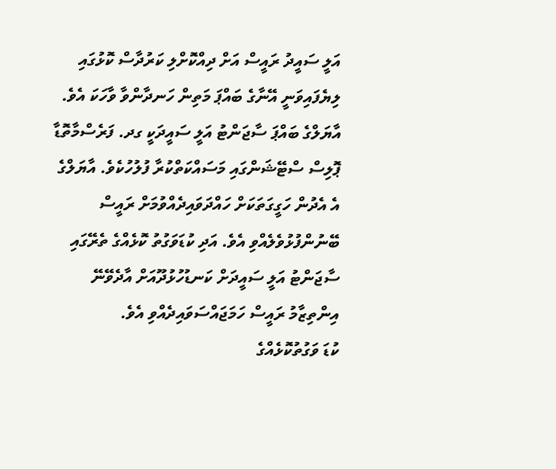އަލީ ސައީދު ރައީސް އަށް ދިއްކޮށްލި ކަރުދާސް ކޮޅުގައި ލިޔެފައިވަނީ އޭނާގެ ބައްޕަ މަތިން ހަނދާންވާ ވާހަކަ އެވެ. އާޔަލްގެ ބައްޕަ ސާޖަންޓު އަލީ ސައީދަކީ ގދ. ފަރެސްމާތޮޑާ ޕޮލިސް ސްޓޭޝަންގައި މަސައްކަތްކުރާ ފުލުހުކެވެ. އާޔަލްގެ އެ އެދުން ހަގީގަތަކަށް ހައްދަވައިދެއްވުމަށް ރައީސް ބޭނުންފުޅުވެލެއްވި އެވެ. އަދި ކުޑަވަގުތު ކޮޅެއްގެ ތެރޭގައި ސާޖަންޓު އަލީ ސައީދަށް ކަނޑުހުޅުދޫއަށް އާދެވޭނޭ އިންތިޒާމު ރައީސް ހަމަޖައްސަވައިދެއްވި އެވެ.
ކުޑަ ވަގުތުކޮޅެއްގެ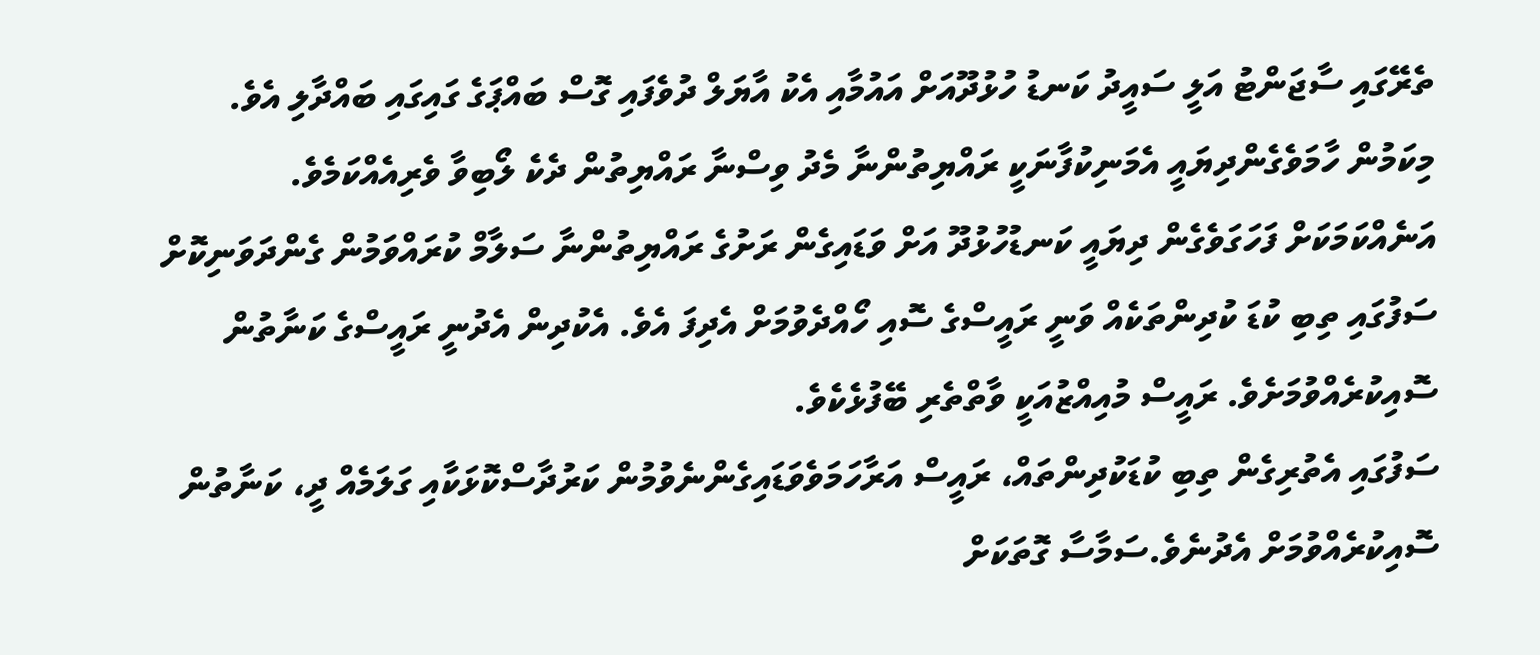ތެރޭގައި ސާޖަންޓު އަލީ ސައީދު ކަނޑު ހުޅުދޫއަށް އައުމާއި އެކު އާޔަލް ދުވެފައި ގޮސް ބައްޕަގެ ގައިގައި ބައްދާލި އެވެ.
މިކަމުން ހާމަވެގެންދިޔައީ އެމަނިކުފާނަކީ ރައްޔިތުންނާ މެދު ވިސްނާ ރައްޔިތުން ދެކެ ލޯބިވާ ވެރިއެއްކަމެވެ.
އަނެއްކަމަކަށް ފަހަގަވެގެން ދިޔައީ ކަނޑުހުޅުދޫ އަށް ވަޑައިގެން ރަށުގެ ރައްޔިތުންނާ ސަލާމް ކުރައްވަމުން ގެންދަވަނިކޮށް ސަފުގައި ތިބި ކުޑަ ކުދިންތަކެއް ވަނީ ރައީސްގެ ސޮއި ހޯއްދެވުމަށް އެދިފަ އެވެ. އެކުދިން އެދުނީ ރައީސްގެ ކަނާތުން ސޮއިކުރެއްވުމަށެވެ. ރައީސް މުއިއްޒުއަކީ ވާތްތެރި ބޭފުޅެކެވެ.
ސަފުގައި އެތުރިގެން ތިބި ކުޑަކުދިންތައް، ރައީސް އަރާހަމަވެވަޑައިގެންނެވުމުން ކަރުދާސްކޮޅަކާއި ގަލަމެއް ދީ، ކަނާތުން ސޮއިކުރެއްވުމަށް އެދުނެވެ.ސަމާސާ ގޮތަކަށް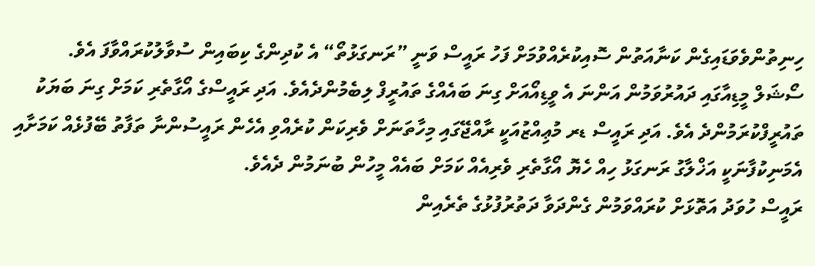ހިނިތުންވެވަޑައިގެން ކަނާއަތުން ސޮއިކުރެއްވުމަށް ފަހު ރައީސް ވަނީ ”ރަނގަޅުތޯ“ އެ ކުދިންގެ ކިބައިން ސުވާލުކުރައްވާފަ އެވެ.
ސޯޝަލް މީޑިއާގައި ދައުރުވަމުން އަންނަ އެ ވީޑިއޯއަށް ގިނަ ބައެއްގެ ތައުރީފް ލިބެމުންދެއެވެ. އަދި ރައީސްގެ އޯގާތެރި ކަމަށް ގިނަ ބަޔަކު ތައުރީފްކުރަމުންދެ އެވެ. އަދި ރައީސް ޑރ މުޢިއްޒުއަކީ ރާއްޖޭގައި މިހާތަނަށް ވެރިކަން ކުރެއްވި އެހެން ރައީސުންނާ ތަފާތު ބޭފުޅެއް ކަމަށާއި އެމަނިކުފާނަކީ އަޚްލާގު ރަނގަޅު ހިއް ހެޔޮ އޯގާތެރި ވެރިއެއް ކަމަށް ބައެއް މީހުން ބުނަމުން ދެއެވެ.
ރައީސް ހުވަދު އަތޮޅަށް ކުރައްވަމުން ގެންދަވާ ދަތުރުފުޅުގެ ތެރެއިން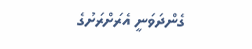ގެންދަވަނީ އެރަށްރަށުގެ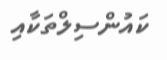ކައުންސިލްތަކާއި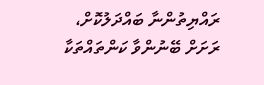ރައްޔިތުންނާ ބައްދަލުކޮށް، ރަށަށް ބޭނުންވާ ކަންތައްތަކާ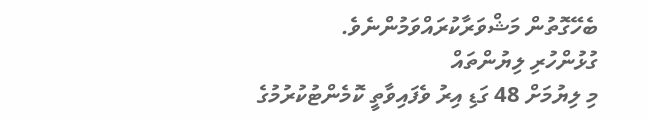ބެހޭގޮތުން މަޝްވަރާކުރައްވަމުންނެވެ.
ގުޅުންހުރި ލިޔުންތައް
މި ލިޔުމަށް 48 ގަޑި އިރު ވެފައިވާތީ ކޮމެންޓުކުރުމުގެ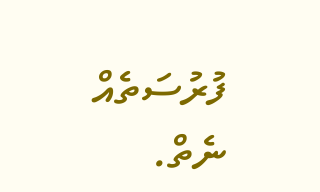ފުރުސަތެއް ނެތް.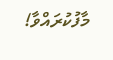މާފުކުރައްވާ!